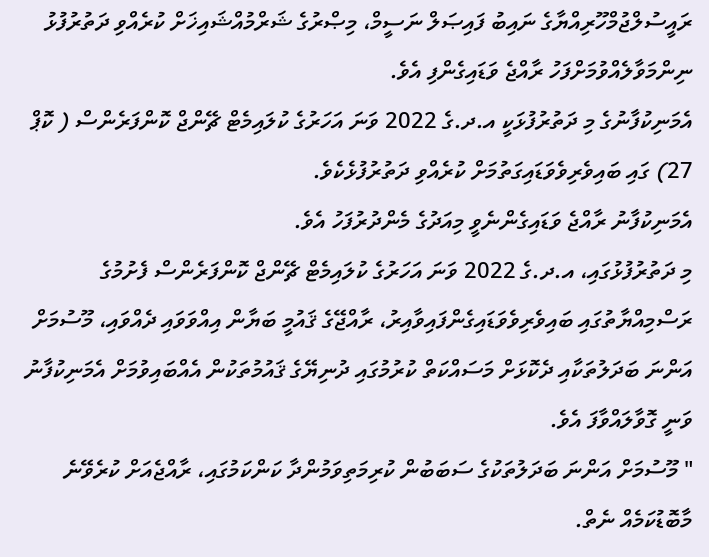ރައީސުލްޖުމްހޫރިއްޔާގެ ނައިބު ފައިޞަލް ނަސީމް، މިޞްރުގެ ޝަރްމުއްޝައިޚަށް ކުރެއްވި ދަތުރުފުޅު ނިންމަވާލެއްވުމަށްފަހު ރާއްޖެ ވަޑައިގެންފި އެވެ.
އެމަނިކުފާނުގެ މި ދަތުރުފުޅަކީ އ.ދ.ގެ 2022 ވަނަ އަހަރުގެ ކުލައިމެޓް ޗޭންޖް ކޮންފަރެންސް ( ކޮޕް 27) ގައި ބައިވެރިވެވަޑައިގަތުމަށް ކުރެއްވި ދަތުރުފުޅެކެވެ.
އެމަނިކުފާނު ރާއްޖެ ވަޑައިގެންނެވީ މިއަދުގެ މެންދުރުފަހު އެވެ.
މި ދަތުރުފުޅުގައި، އ.ދ.ގެ 2022 ވަނަ އަހަރުގެ ކުލައިމެޓް ޗޭންޖް ކޮންފަރެންސް ފެށުމުގެ ރަސްމިއްޔާތުގައި ބައިވެރިވެވަޑައިގެންފައިވާއިރު، ރާއްޖޭގެ ޤައުމީ ބަޔާން އިއްވަވައި ދެއްވައި، މޫސުމަށް އަންނަ ބަދަލުތަކާއި ދެކޮޅަށް މަސައްކަތް ކުރުމުގައި ދުނިޔޭގެ ޤައުމުތަކުން އެއްބައިވުމަށް އެމަނިކުފާނު ވަނީ ގޮވާލައްވާފަ އެވެ.
" މޫސުމަށް އަންނަ ބަދަލުތަކުގެ ސަބަބުން ކުރިމަތިވަމުންދާ ކަންކަމުގައި، ރާއްޖެއަށް ކުރެވޭނެ މާބޮޑުކަމެއް ނެތް.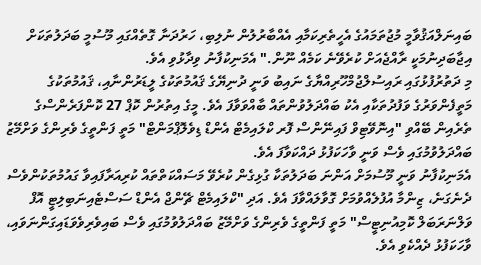ބައިނަލްއަޤުވާމީ މުޖުތަމައުގެ އެހީތެރިކަމާއި އެއްބާރުލުން ނުލިބި، ހަރުދަނާ ގޮތެއްގައި މޫސުމީ ބަދަލުތަކަށް އިޖާބަދިނުމަކީ ރާއްޖެއަށް ކުރެވޭނެ ކަމެއް ނޫން." އެމަނިކުފާނު ވިދާޅުވި އެވެ.
މި ދަތުރުފުޅުގައި ރައިސުލްޖުމްހޫރިއްޔާގެ ނައިބު ވަނީ ދުނިޔޭގެ ޤައުމުތަކުގެ ލީޑަރުންނާއި، ޤައުމުތަކުގެ މަތީފެންވަރުގެ ވަފުދުތަކާއި އެކު ބައްދަލުވުންތައް ބާއްވަވާފަ އެވެ. މީގެ އިތުރުން ކޮޕް 27 ކޮންފަރެންސްގެ ތެރެއިން ބޭއްވި "އިނޮވޭޓިވް ފައިނޭންސް ފޮރ ކްލައިމެޓް އެންޑް ޑިވެލޮޕްމަންޓް" މަތީ ފަންތީގެ ވެރިންގެ ވަށްމޭޒު ބައްދަލުވުމުގައި ވެސް ވަނީ ވާހަކަފުޅު ދައްކަވާފަ އެވެ.
އެމަނިކުފާނު ވަނީ މޫސުމަށް އަންނަ ބަދަލުތަކާ ގުޅިގެން ކުރެވޭ މަސައްކަތްތައް ކުރިއަރާފައިވާ ގައުމުތަކުންވެސް ދެނެގަނެ، ޒިންމާ އުފުލެއްވުމަށް ގޮވާލައްވާފަ އެވެ. އަދި "ކްލައިމެޓް ޗޭންޖް އެންޑް ސަސްޓެއިނަބިލިޓީ އޮފް ވަލްނަރަބަލް ކޮމިއުނިޓީސް" މަތީ ފަންތީގެ ވެރިންގެ ވަށްމޭޒު ބައްދަލުވުމުގައި ވެސް ބައިވެރިވެވަޑައިގަންނަވައި، ވާހަކަފުޅު ދެއްކެވި އެވެ.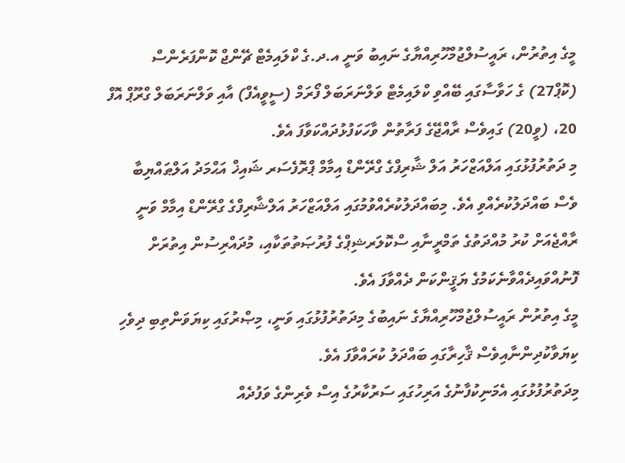މީގެ އިތުރުން، ރައީސުލްޖުމްހޫރިއްޔާގެ ނައިބު ވަނީ އ.ދ.ގެ ކްލައިމެޓް ޗޭންޖް ކޮންފަރެންސް (ކޮޕް27) ގެ ހަވާސާގައި ބޭއްވި ކްލައިމެޓް ވަލްނަރަބަލް ފޯރަމް (ސީވީއެފް) އާއި ވަލްނަރަބަލް ގްރޫޕް އޮފް 20، (ވީ20) ގައިވެސް ރާއްޖޭގެ ފަރާތުން ވާހަކަފުޅުދައްކަވާފަ އެވެ.
މި ދަތުރުފުޅުގައި އަލްއަޒްހަރު އަލް ޝާރިފްގެ ގްރޭންޑް އިމާމް ޕްރޮފެސަރ ޝައިޚް އަޙްމަދު އަލްޠައްޔިބާ ވެސް ބައްދަލުކުރެއްވި އެވެ. މިބައްދަލުކުރެއްވުމުގައި އަލްއަޒްހަރު އަލްޝާރިފްގެ ގްރޭންޑް އިމާމް ވަނީ ރާއްޖެއަށް ކުރު މުއްދަތުގެ ތަމްރީނާއި ސްކޮލަރޝިޕްގެ ފުރުޞަތުތަކާއި، މުދައްރިސުން އިތުރަށް ފޮނުއްވައިދެއްވާނެކަމުގެ ޔަޤީންކަން ދެއްވާފަ އެވެ.
މީގެ އިތުރުން ރައީސުލްޖުމްހޫރިއްޔާގެ ނައިބުގެ މިދަތުރުފުޅުގައި ވަނީ، މިޞްރުގައި ކިޔަވަންތިބި ދިވެހި ކިޔަވާކުދިންނާއިވެސް ޤާހިރާގައި ބައްދަލު ކުރައްވާފަ އެވެ.
މިދަތުރުފުޅުގައި އެމަނިކުފާނުގެ އަރިހުގައި ސަރުކާރުގެ އިސް ވެރިންގެ ވަފުދެއް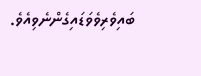ބައިވެރިވެވަޑައިގެންނެވިއެވެ.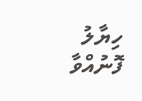ހިޔާލު
ފޮނުއްވާ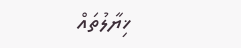ޚިޔާލުތައް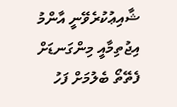ޝާއިޢުކުރެވޭނީ އާންމު އިޖުތިމާއީ މިންގަނޑަށް ފެތޭތޯ ބެލުމަށް ފަހު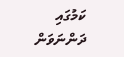ކަމުގައި ދަންނަވަން